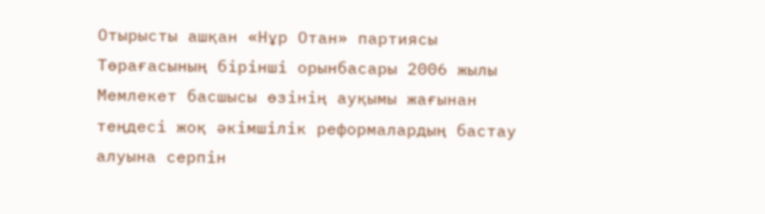Отырысты ашқан «Нұр Отан» партиясы Төрағасының бірінші орынбасары 2006 жылы Мемлекет басшысы өзінің ауқымы жағынан теңдесі жоқ әкімшілік реформалардың бастау алуына серпін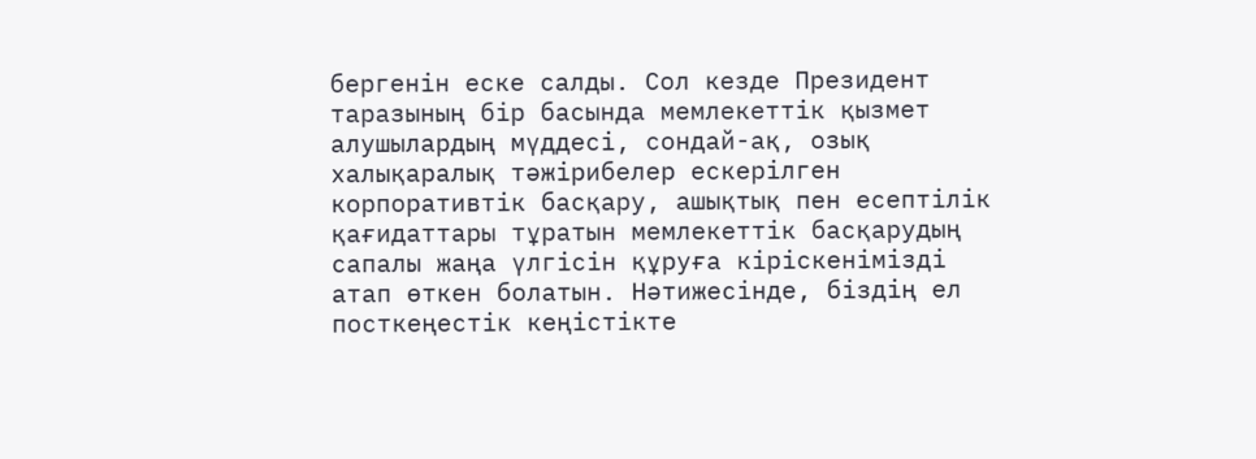бергенін еске салды. Сол кезде Президент таразының бір басында мемлекеттік қызмет алушылардың мүддесі, сондай-ақ, озық халықаралық тәжірибелер ескерілген корпоративтік басқару, ашықтық пен есептілік қағидаттары тұратын мемлекеттік басқарудың сапалы жаңа үлгісін құруға кіріскенімізді атап өткен болатын. Нәтижесінде, біздің ел посткеңестік кеңістікте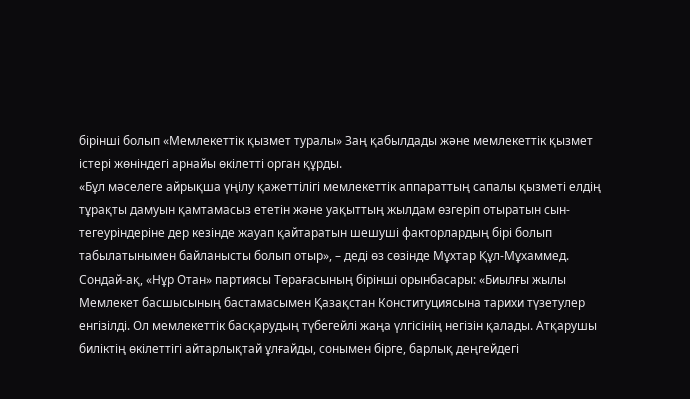бірінші болып «Мемлекеттік қызмет туралы» Заң қабылдады және мемлекеттік қызмет істері жөніндегі арнайы өкілетті орган құрды.
«Бұл мәселеге айрықша үңілу қажеттілігі мемлекеттік аппараттың сапалы қызметі елдің тұрақты дамуын қамтамасыз ететін және уақыттың жылдам өзгеріп отыратын сын-тегеуріндеріне дер кезінде жауап қайтаратын шешуші факторлардың бірі болып табылатынымен байланысты болып отыр», – деді өз сөзінде Мұхтар Құл-Мұхаммед.
Сондай-ақ, «Нұр Отан» партиясы Төрағасының бірінші орынбасары: «Биылғы жылы Мемлекет басшысының бастамасымен Қазақстан Конституциясына тарихи түзетулер енгізілді. Ол мемлекеттік басқарудың түбегейлі жаңа үлгісінің негізін қалады. Атқарушы биліктің өкілеттігі айтарлықтай ұлғайды, сонымен бірге, барлық деңгейдегі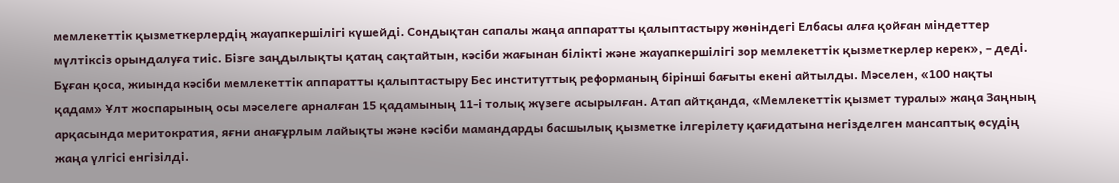мемлекеттік қызметкерлердің жауапкершілігі күшейді. Сондықтан сапалы жаңа аппаратты қалыптастыру жөніндегі Елбасы алға қойған міндеттер мүлтіксіз орындалуға тиіс. Бізге заңдылықты қатаң сақтайтын, кәсіби жағынан білікті және жауапкершілігі зор мемлекеттік қызметкерлер керек», – деді.
Бұған қоса, жиында кәсіби мемлекеттік аппаратты қалыптастыру Бес институттық реформаның бірінші бағыты екені айтылды. Мәселен, «100 нақты қадам» Ұлт жоспарының осы мәселеге арналған 15 қадамының 11-і толық жүзеге асырылған. Атап айтқанда, «Мемлекеттік қызмет туралы» жаңа Заңның арқасында меритократия, яғни анағұрлым лайықты және кәсіби мамандарды басшылық қызметке ілгерілету қағидатына негізделген мансаптық өсудің жаңа үлгісі енгізілді.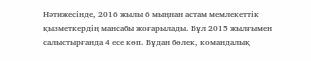Нәтижесінде, 2016 жылы 6 мыңнан астам мемлекеттік қызметкердің мансабы жоғарылады. Бұл 2015 жылғымен салыстырғанда 4 есе көп. Бұдан бөлек, командалық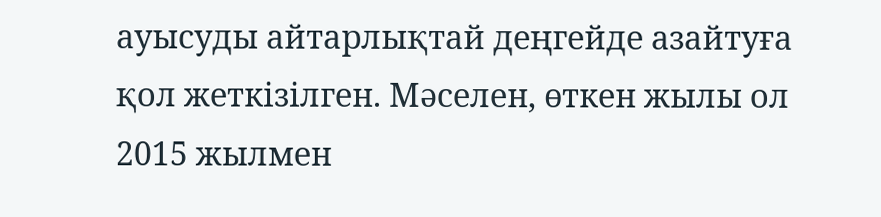ауысуды айтарлықтай деңгейде азайтуға қол жеткізілген. Мәселен, өткен жылы ол 2015 жылмен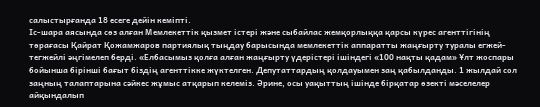салыстырғанда 18 есеге дейін кеміпті.
Іс-шара аясында сөз алған Мемлекеттік қызмет істері және сыбайлас жемқорлыққа қарсы күрес агенттігінің төрағасы Қайрат Қожамжаров партиялық тыңдау барысында мемлекеттік аппаратты жаңғырту туралы егжей-тегжейлі әңгімелеп берді. «Елбасымыз қолға алған жаңғырту үдерістері ішіндегі «100 нақты қадам» Ұлт жоспары бойынша бірінші бағыт біздің агенттікке жүктелген. Депутаттардың қолдауымен заң қабылданды. 1 жылдай сол заңның талаптарына сәйкес жұмыс атқарып келеміз. Әрине, осы уақыттың ішінде бірқатар өзекті мәселелер айқындалып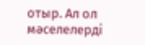отыр. Ал ол мәселелерді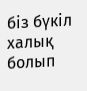біз бүкіл халық болып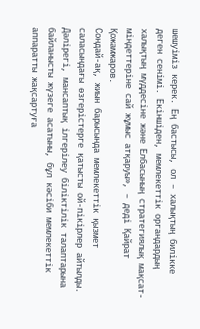шешуіміз керек. Ең бастысы, ол – халықтың билікке деген сенімі. Екіншіден, мемлекеттік органдардың халықтың мүддесіне және Елбасының стратегиялық мақсат-міндеттеріне сай жұмыс атқаруы», – деді Қайрат Қожамжаров.
Сондай-ақ, жиын барысында мемлекеттік қызмет саласындағы өзгерістерге қатысты ой-пікірлер айтылды. Дәлірегі, мансаптық ілгерілеу біліктілік талаптарына байланысты жүзеге асатыны, бұл кәсіби мемлекеттік аппаратты жақсартуға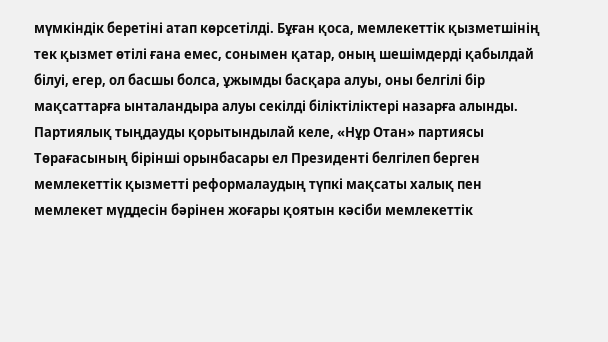мүмкіндік беретіні атап көрсетілді. Бұған қоса, мемлекеттік қызметшінің тек қызмет өтілі ғана емес, сонымен қатар, оның шешімдерді қабылдай білуі, егер, ол басшы болса, ұжымды басқара алуы, оны белгілі бір мақсаттарға ынталандыра алуы секілді біліктіліктері назарға алынды.
Партиялық тыңдауды қорытындылай келе, «Нұр Отан» партиясы Төрағасының бірінші орынбасары ел Президенті белгілеп берген мемлекеттік қызметті реформалаудың түпкі мақсаты халық пен мемлекет мүддесін бәрінен жоғары қоятын кәсіби мемлекеттік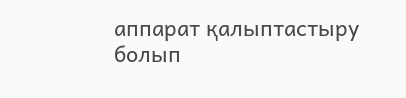аппарат қалыптастыру болып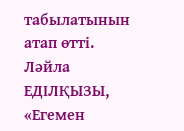табылатынын атап өтті.
Ләйла ЕДІЛҚЫЗЫ,
«Егемен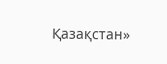Қазақстан»